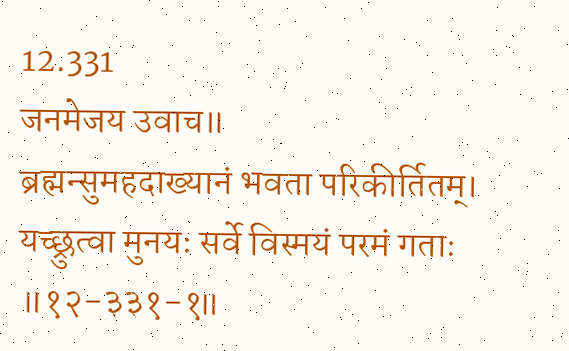12.331
जनमेजय उवाच॥
ब्रह्मन्सुमहदाख्यानं भवता परिकीर्तितम्। यच्छ्रुत्वा मुनयः सर्वे विस्मयं परमं गताः ॥१२-३३१-१॥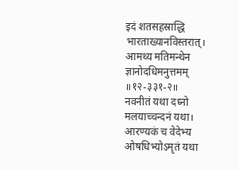इदं शतसहस्राद्धि भारताख्यानविस्तरात्। आमथ्य मतिमन्थेन ज्ञानोदधिमनुत्तमम् ॥१२-३३१-२॥
नवनीतं यथा दध्नो मलयाच्चन्दनं यथा। आरण्यकं च वेदेभ्य ओषधिभ्योऽमृतं यथा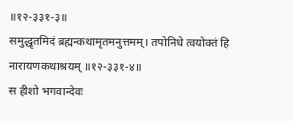॥१२-३३१-३॥
समुद्धृतमिदं ब्रह्मन्कथामृतमनुत्तमम्। तपोनिधे त्वयोक्तं हि नारायणकथाश्रयम् ॥१२-३३१-४॥
स हीशो भगवान्देवः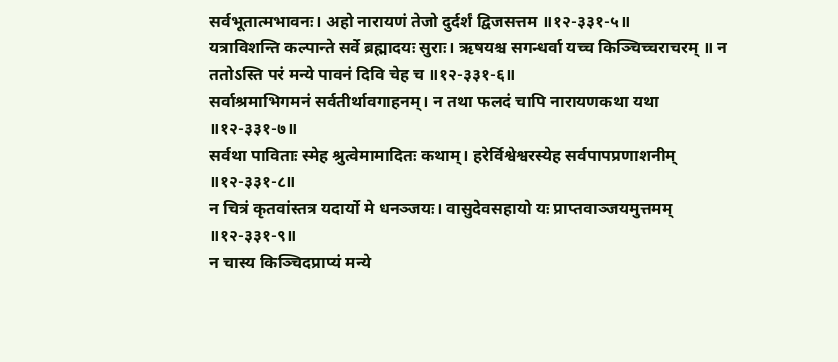सर्वभूतात्मभावनः। अहो नारायणं तेजो दुर्दर्शं द्विजसत्तम ॥१२-३३१-५॥
यत्राविशन्ति कल्पान्ते सर्वे ब्रह्मादयः सुराः। ऋषयश्च सगन्धर्वा यच्च किञ्चिच्चराचरम् ॥ न ततोऽस्ति परं मन्ये पावनं दिवि चेह च ॥१२-३३१-६॥
सर्वाश्रमाभिगमनं सर्वतीर्थावगाहनम्। न तथा फलदं चापि नारायणकथा यथा ॥१२-३३१-७॥
सर्वथा पाविताः स्मेह श्रुत्वेमामादितः कथाम्। हरेर्विश्वेश्वरस्येह सर्वपापप्रणाशनीम् ॥१२-३३१-८॥
न चित्रं कृतवांस्तत्र यदार्यो मे धनञ्जयः। वासुदेवसहायो यः प्राप्तवाञ्जयमुत्तमम् ॥१२-३३१-९॥
न चास्य किञ्चिदप्राप्यं मन्ये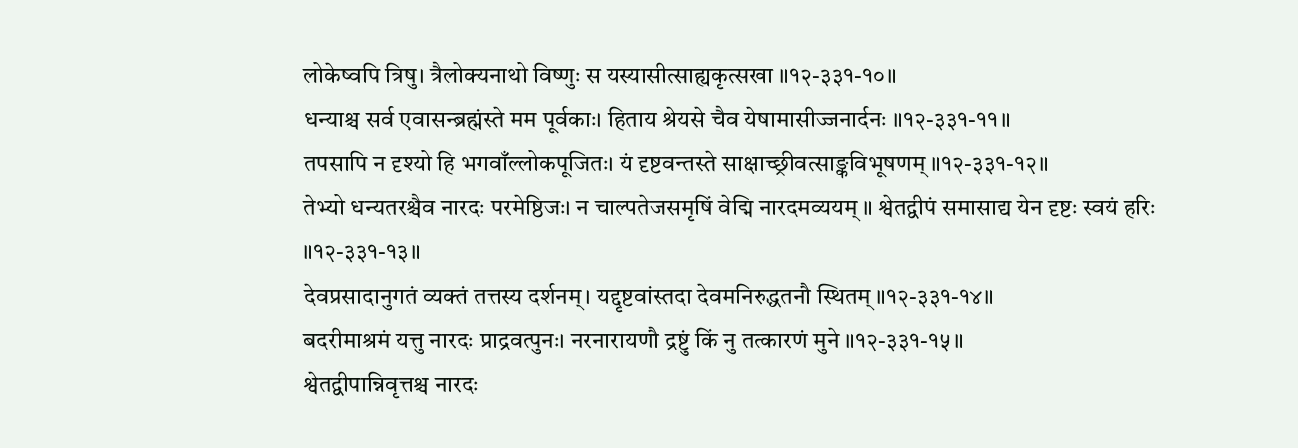लोकेष्वपि त्रिषु। त्रैलोक्यनाथो विष्णुः स यस्यासीत्साह्यकृत्सखा ॥१२-३३१-१०॥
धन्याश्च सर्व एवासन्ब्रह्मंस्ते मम पूर्वकाः। हिताय श्रेयसे चैव येषामासीज्जनार्दनः ॥१२-३३१-११॥
तपसापि न दृश्यो हि भगवाँल्लोकपूजितः। यं दृष्टवन्तस्ते साक्षाच्छ्रीवत्साङ्कविभूषणम् ॥१२-३३१-१२॥
तेभ्यो धन्यतरश्चैव नारदः परमेष्ठिजः। न चाल्पतेजसमृषिं वेद्मि नारदमव्ययम् ॥ श्वेतद्वीपं समासाद्य येन दृष्टः स्वयं हरिः ॥१२-३३१-१३॥
देवप्रसादानुगतं व्यक्तं तत्तस्य दर्शनम्। यद्दृष्टवांस्तदा देवमनिरुद्धतनौ स्थितम् ॥१२-३३१-१४॥
बदरीमाश्रमं यत्तु नारदः प्राद्रवत्पुनः। नरनारायणौ द्रष्टुं किं नु तत्कारणं मुने ॥१२-३३१-१५॥
श्वेतद्वीपान्निवृत्तश्च नारदः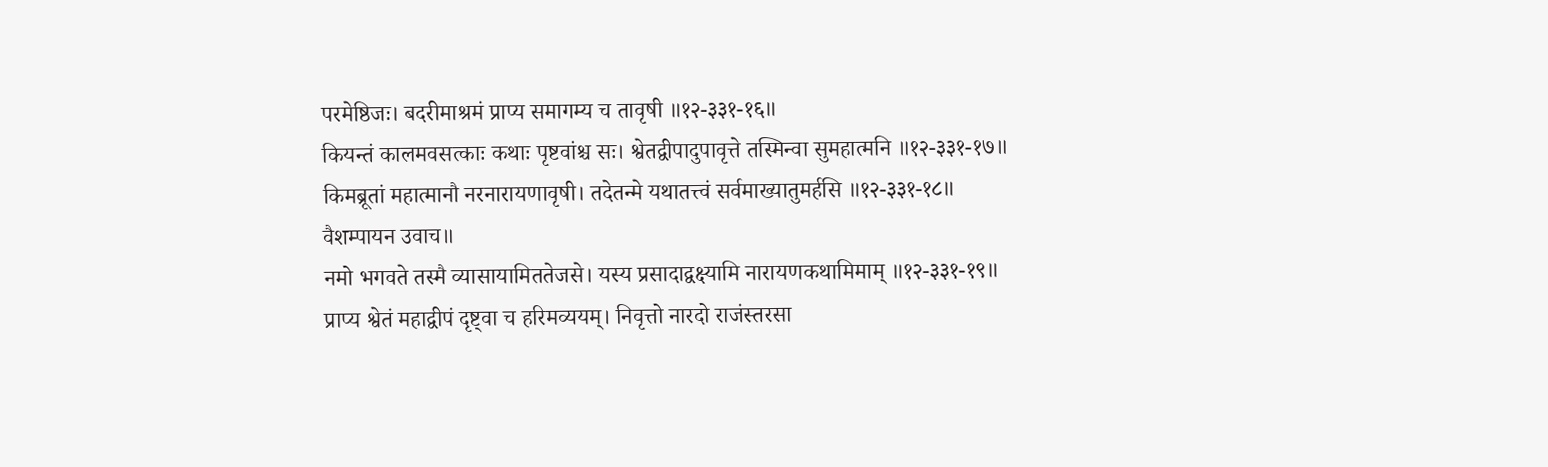परमेष्ठिजः। बदरीमाश्रमं प्राप्य समागम्य च तावृषी ॥१२-३३१-१६॥
कियन्तं कालमवसत्काः कथाः पृष्टवांश्च सः। श्वेतद्वीपादुपावृत्ते तस्मिन्वा सुमहात्मनि ॥१२-३३१-१७॥
किमब्रूतां महात्मानौ नरनारायणावृषी। तदेतन्मे यथातत्त्वं सर्वमाख्यातुमर्हसि ॥१२-३३१-१८॥
वैशम्पायन उवाच॥
नमो भगवते तस्मै व्यासायामिततेजसे। यस्य प्रसादाद्वक्ष्यामि नारायणकथामिमाम् ॥१२-३३१-१९॥
प्राप्य श्वेतं महाद्वीपं दृष्ट्वा च हरिमव्ययम्। निवृत्तो नारदो राजंस्तरसा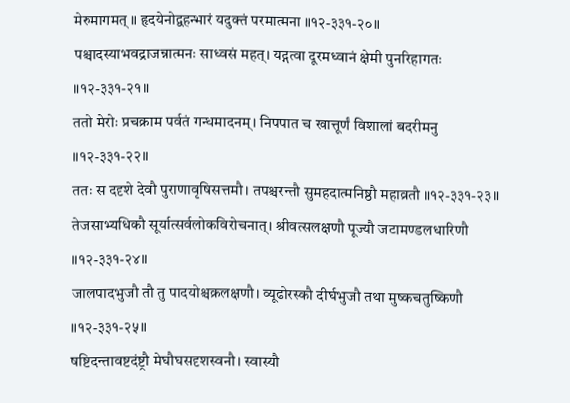मेरुमागमत् ॥ हृदयेनोद्वहन्भारं यदुक्तं परमात्मना ॥१२-३३१-२०॥
पश्चादस्याभवद्राजन्नात्मनः साध्वसं महत्। यद्गत्वा दूरमध्वानं क्षेमी पुनरिहागतः ॥१२-३३१-२१॥
ततो मेरोः प्रचक्राम पर्वतं गन्धमादनम्। निपपात च खात्तूर्णं विशालां बदरीमनु ॥१२-३३१-२२॥
ततः स ददृशे देवौ पुराणावृषिसत्तमौ। तपश्चरन्तौ सुमहदात्मनिष्ठौ महाव्रतौ ॥१२-३३१-२३॥
तेजसाभ्यधिकौ सूर्यात्सर्वलोकविरोचनात्। श्रीवत्सलक्षणौ पूज्यौ जटामण्डलधारिणौ ॥१२-३३१-२४॥
जालपादभुजौ तौ तु पादयोश्चक्रलक्षणौ। व्यूढोरस्कौ दीर्घभुजौ तथा मुष्कचतुष्किणौ ॥१२-३३१-२५॥
षष्टिदन्तावष्टदंष्ट्रौ मेघौघसदृशस्वनौ। स्वास्यौ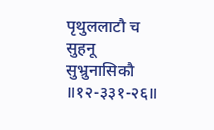पृथुललाटौ च सुहनू सुभ्रुनासिकौ ॥१२-३३१-२६॥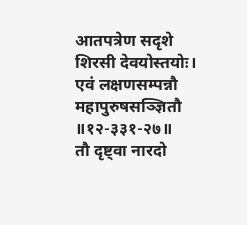आतपत्रेण सदृशे शिरसी देवयोस्तयोः। एवं लक्षणसम्पन्नौ महापुरुषसञ्ज्ञितौ ॥१२-३३१-२७॥
तौ दृष्ट्वा नारदो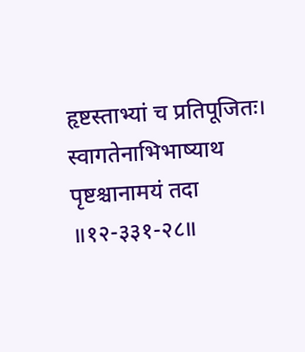हृष्टस्ताभ्यां च प्रतिपूजितः। स्वागतेनाभिभाष्याथ पृष्टश्चानामयं तदा ॥१२-३३१-२८॥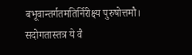बभूवान्तर्गतमतिर्निरीक्ष्य पुरुषोत्तमौ। सदोगतास्तत्र ये वै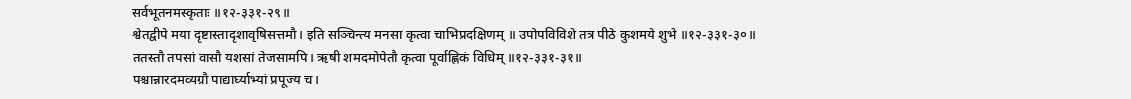सर्वभूतनमस्कृताः ॥१२-३३१-२९॥
श्वेतद्वीपे मया दृष्टास्तादृशावृषिसत्तमौ। इति सञ्चिन्त्य मनसा कृत्वा चाभिप्रदक्षिणम् ॥ उपोपविविशे तत्र पीठे कुशमये शुभे ॥१२-३३१-३०॥
ततस्तौ तपसां वासौ यशसां तेजसामपि। ऋषी शमदमोपेतौ कृत्वा पूर्वाह्णिकं विधिम् ॥१२-३३१-३१॥
पश्चान्नारदमव्यग्रौ पाद्यार्घ्याभ्यां प्रपूज्य च।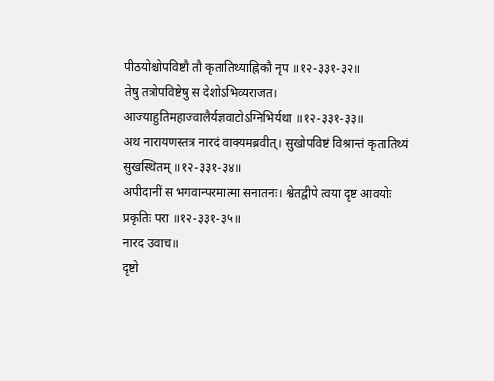पीठयोश्चोपविष्टौ तौ कृतातिथ्याह्निकौ नृप ॥१२-३३१-३२॥
तेषु तत्रोपविष्टेषु स देशोऽभिव्यराजत। आज्याहुतिमहाज्वालैर्यज्ञवाटोऽग्निभिर्यथा ॥१२-३३१-३३॥
अथ नारायणस्तत्र नारदं वाक्यमब्रवीत्। सुखोपविष्टं विश्रान्तं कृतातिथ्यं सुखस्थितम् ॥१२-३३१-३४॥
अपीदानीं स भगवान्परमात्मा सनातनः। श्वेतद्वीपे त्वया दृष्ट आवयोः प्रकृतिः परा ॥१२-३३१-३५॥
नारद उवाच॥
दृष्टो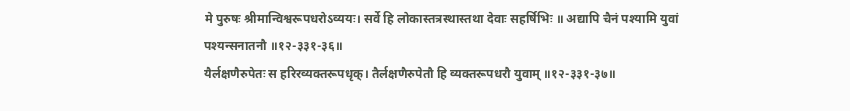मे पुरुषः श्रीमान्विश्वरूपधरोऽव्ययः। सर्वे हि लोकास्तत्रस्थास्तथा देवाः सहर्षिभिः ॥ अद्यापि चैनं पश्यामि युवां पश्यन्सनातनौ ॥१२-३३१-३६॥
यैर्लक्षणैरुपेतः स हरिरव्यक्तरूपधृक्। तैर्लक्षणैरुपेतौ हि व्यक्तरूपधरौ युवाम् ॥१२-३३१-३७॥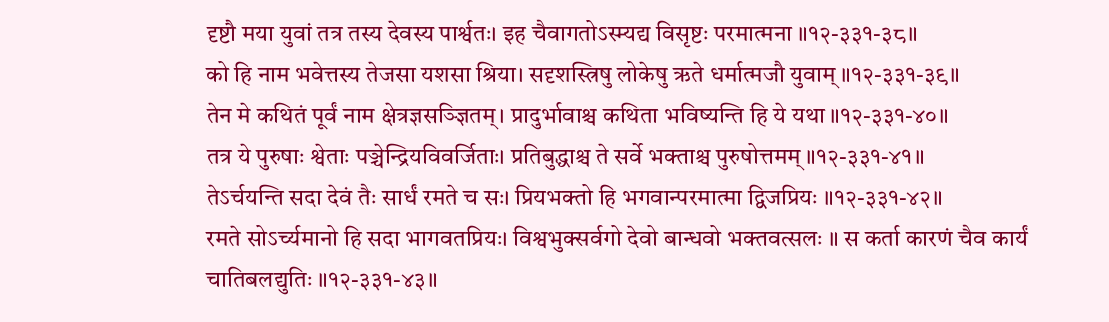दृष्टौ मया युवां तत्र तस्य देवस्य पार्श्वतः। इह चैवागतोऽस्म्यद्य विसृष्टः परमात्मना ॥१२-३३१-३८॥
को हि नाम भवेत्तस्य तेजसा यशसा श्रिया। सदृशस्त्रिषु लोकेषु ऋते धर्मात्मजौ युवाम् ॥१२-३३१-३९॥
तेन मे कथितं पूर्वं नाम क्षेत्रज्ञसञ्ज्ञितम्। प्रादुर्भावाश्च कथिता भविष्यन्ति हि ये यथा ॥१२-३३१-४०॥
तत्र ये पुरुषाः श्वेताः पञ्चेन्द्रियविवर्जिताः। प्रतिबुद्धाश्च ते सर्वे भक्ताश्च पुरुषोत्तमम् ॥१२-३३१-४१॥
तेऽर्चयन्ति सदा देवं तैः सार्धं रमते च सः। प्रियभक्तो हि भगवान्परमात्मा द्विजप्रियः ॥१२-३३१-४२॥
रमते सोऽर्च्यमानो हि सदा भागवतप्रियः। विश्वभुक्सर्वगो देवो बान्धवो भक्तवत्सलः ॥ स कर्ता कारणं चैव कार्यं चातिबलद्युतिः ॥१२-३३१-४३॥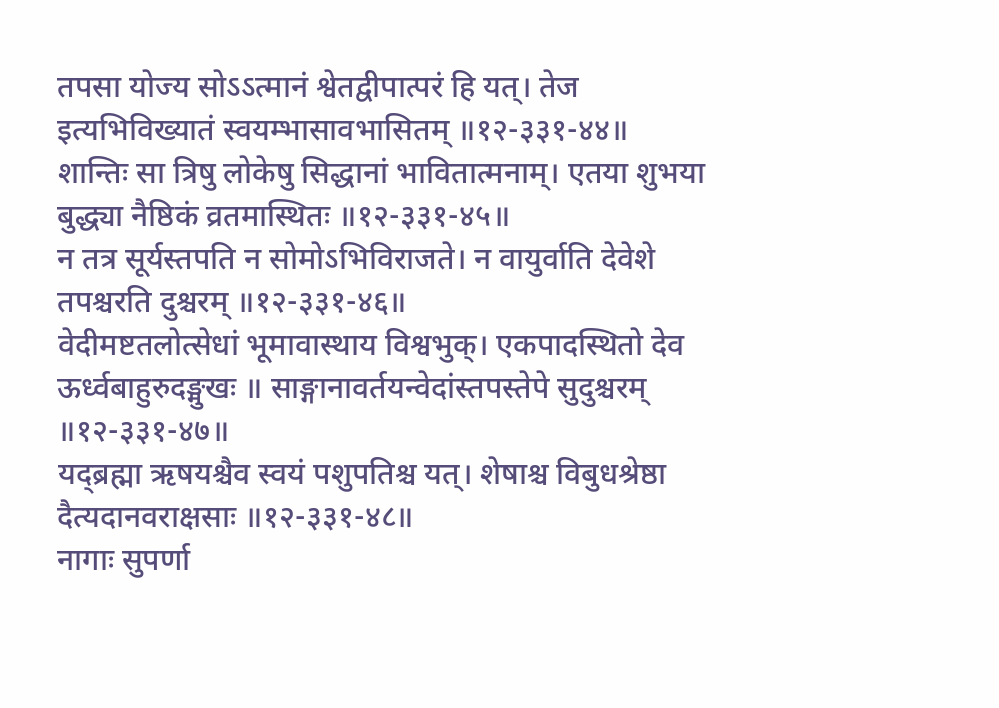तपसा योज्य सोऽऽत्मानं श्वेतद्वीपात्परं हि यत्। तेज इत्यभिविख्यातं स्वयम्भासावभासितम् ॥१२-३३१-४४॥
शान्तिः सा त्रिषु लोकेषु सिद्धानां भावितात्मनाम्। एतया शुभया बुद्ध्या नैष्ठिकं व्रतमास्थितः ॥१२-३३१-४५॥
न तत्र सूर्यस्तपति न सोमोऽभिविराजते। न वायुर्वाति देवेशे तपश्चरति दुश्चरम् ॥१२-३३१-४६॥
वेदीमष्टतलोत्सेधां भूमावास्थाय विश्वभुक्। एकपादस्थितो देव ऊर्ध्वबाहुरुदङ्मुखः ॥ साङ्गानावर्तयन्वेदांस्तपस्तेपे सुदुश्चरम् ॥१२-३३१-४७॥
यद्ब्रह्मा ऋषयश्चैव स्वयं पशुपतिश्च यत्। शेषाश्च विबुधश्रेष्ठा दैत्यदानवराक्षसाः ॥१२-३३१-४८॥
नागाः सुपर्णा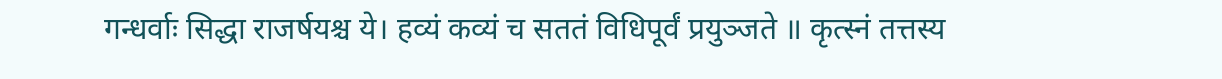गन्धर्वाः सिद्धा राजर्षयश्च ये। हव्यं कव्यं च सततं विधिपूर्वं प्रयुञ्जते ॥ कृत्स्नं तत्तस्य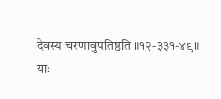देवस्य चरणावुपतिष्ठति ॥१२-३३१-४९॥
याः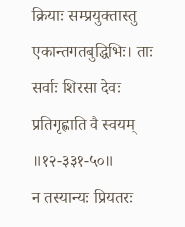क्रियाः सम्प्रयुक्तास्तु एकान्तगतबुद्धिभिः। ताः सर्वाः शिरसा देवः प्रतिगृह्णाति वै स्वयम् ॥१२-३३१-५०॥
न तस्यान्यः प्रियतरः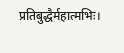प्रतिबुद्धैर्महात्मभिः।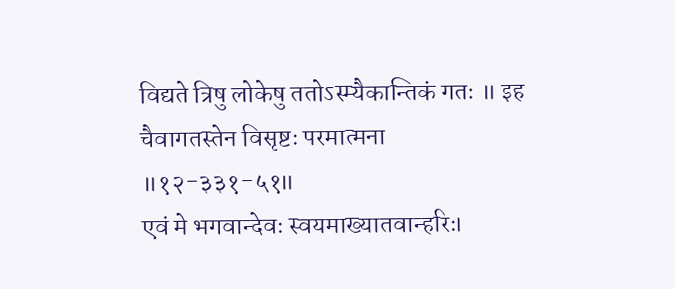विद्यते त्रिषु लोकेषु ततोऽस्म्यैकान्तिकं गतः ॥ इह चैवागतस्तेन विसृष्टः परमात्मना ॥१२-३३१-५१॥
एवं मे भगवान्देवः स्वयमाख्यातवान्हरिः।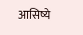आसिष्ये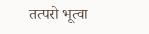तत्परो भूत्वा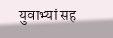युवाभ्यां सह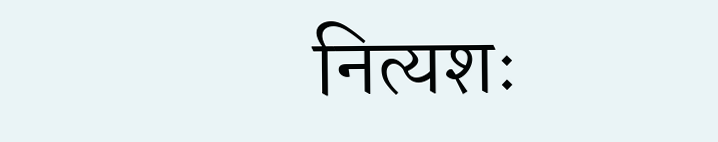नित्यशः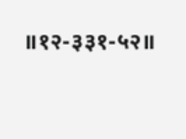॥१२-३३१-५२॥